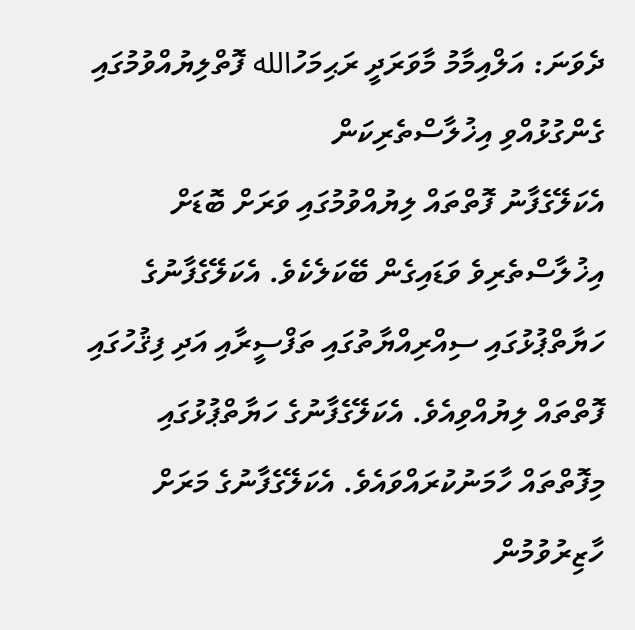ދެވަނަ: އަލްއިމާމު މާވަރަދީ ރަޙިމަހުالله ފޮތްލިޔުއްވުމުގައި ގެންގުޅުއްވި އިޚުލާސްތެރިކަން
އެކަލޭގެފާނު ފޮތްތައް ލިޔުއްވުމުގައި ވަރަށް ބޮޑަށް އިޚުލާސްތެރިވެ ވަޑައިގެން ބޭކަލެކެވެ. އެކަލޭގެފާނުގެ ހަޔާތްޕުޅުގައި ސިއްރިއްޔާތުގައި ތަފްސީރާއި އަދި ފިޤުހުގައި ފޮތްތައް ލިޔުއްވިއެވެ. އެކަލޭގެފާނުގެ ހަޔާތްޕުޅުގައި މިފޮތްތައް ހާމަނުކުރައްވައެވެ. އެކަލޭގެފާނުގެ މަރަށް ހާޒިރުވުމުން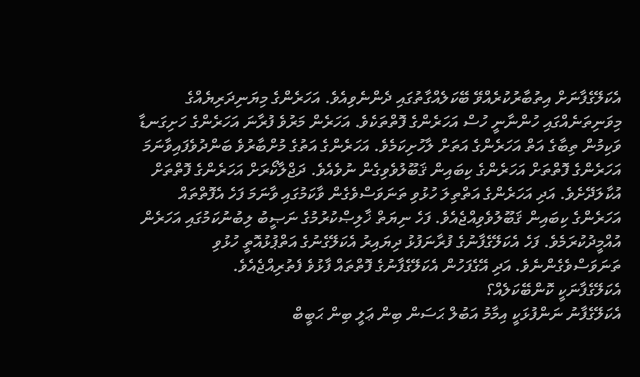އެކަލޭގެފާނަށް އިތުބާރުކުރެއްވޭ ބޭކަލެއްގާތުގައި ދެންނެވިއެވެ. އަހަރެންގެ މިޔަނިދަރިޔެއްގެ މިވަނިތަނެއްގައި ހުންނާނީ ހުސް އަހަރެންގެ ފޮތްތަކެވެ. އަހަރެން މަރުވެ ފުރާނަ އަހަރެންގެ ހަށިގަނޑާ ވަކިމުން ތިބާގެ އަތް އަހަރެންގެ އަތަށް ލާހުށިކަމެވެ. އަހަރެންގެ އަތުގެ މުށްބާރުވެ ބަންދުވެފައިވާނަމަ އަހަރެންގެ ފޮތްތަށް އަހަރެންގެ ކިބައިން ޤަބޫލުވެވިގެން ނުވެއެވެ. ދަޖްލާކޯރަށް އަހަރެންގެ ފޮތްތަށް އުކާލަދޭށެވެ. އަދި އަހަރެންގެ އަތްތިލަ ހުޅުވި ތަނަވަސްވެގެން ވާކަމުގައި ވާނަމަ ފަހެ އެފޮތްތައް އަހަރެންގެ ކިބައިން ޤަބޫލުވެވިއްޖެއެވެ. ފަހެ ނިޔަތް ޚާލިޞްކުރުމުގެ ނަޞީބު ލިބުނުކަމުގައި އަހަރެން އުއްމީދުކުރަމެވެ. ފަހެ އެކަލޭގެފާނުގެ ފުރާނަފުޅު ދިޔައިރު އެކަލޭގެނުގެ އަތްޕުޅުއޮތީ ހުޅުވި ތަނަވަސްވެގެންނެވެ. އަދި އޭގެފަހުން އެކަލޭގެފާނުގެ ފޮތްތައް ފާޅުވެ ފެތުރިއްޖެއެވެ.
އެކަލޭގެފާނަކީ ކޮންބޭކަލެއް؟
އެކަލޭގެފާނު ނަންފުޅަކީ އިމާމު އަބުލް ޙަސަން ބިން ޢަލީ ބިން ޙަބީބް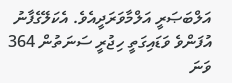އަލްބަޞަރީ އަލްމާވަރަދީއެވެ. އެކަލޭގެފާނު އުފަންވެ ވަޑައިގަތީ ހިޖުރީ ސަނަތުން 364 ވަނަ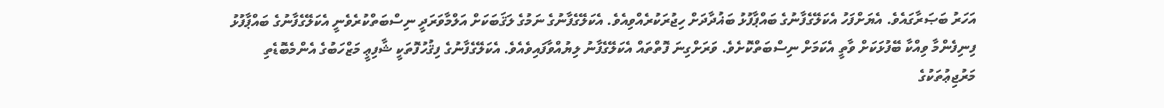އަހަރު ބަޞަރާގައެވެ. އެޔަށްފަހު އެކަލޭގެފާނުގެ ބައްޕާފުޅު ބަޣުދާދަށް ހިޖުރަކުރެއްވިއެވެ. އެކަލޭގެފާނުގެ ނަމުގެ ލަޤަބަކަށް އަލްމާވަރަދީ ނިސްބަތްކުރެވެނީ އެކަލޭގެފާނުގެ ބައްޕާފުޅު ފިނިފެންމާ ވިއްކާ ބޭފުޅަކަށް ވާތީ އެކަމަށް ނިސްބަތްކޮށެވެ. ވަރަށްގިނަ ފޮތްތައް އެކަލޭގެފާނު ލިޔުއްވާފައިވެއެވެ. އެކަލޭގެފާނުގެ ފިޤުހުފޮތަކީ ޝާފިޢީ މަޒްހަބުގެ އެންމެބޮޑެތި މަރުޖިޢުތަކުގެ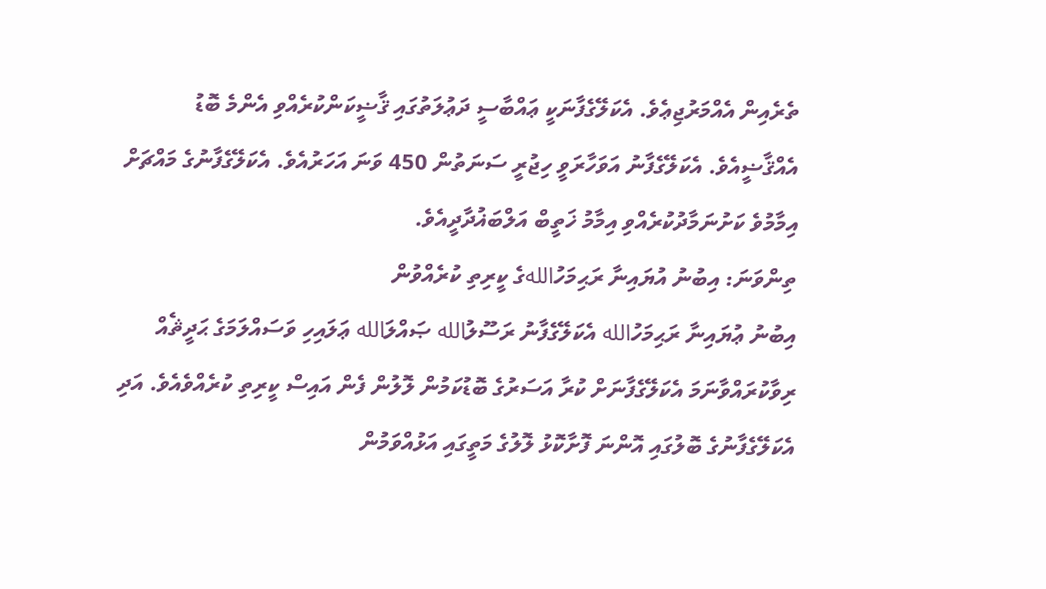ތެރެއިން އެއްމަރުޖިޢެވެ. އެކަލޭގެފާނަކީ ޢައްބާސީ ދަޢުލަތުގައި ޤާޟީކަންކުރެއްވި އެންމެ ބޮޑު އެއްޤާޟީއެވެ. އެކަލޭގެފާނު އަވަހާރަވީ ހިޖުރީ ސަނަތުން 450 ވަނަ އަހަރުއެވެ. އެކަލޭގެފާނުގެ މައްޗަށް އިމާމުވެ ކަށުނަމާދުކުރެއްވި އިމާމު ޚަތީބް އަލްބަޣުދާދީއެވެ.
ތިންވަނަ: އިބުނު އުޔައިނާ ރަޙިމަހުاللهގެ ކީރިތި ކުރެއްވުން
އިބުނު ޢުޔައިނާ ރަޙިމަހުالله އެކަލޭގެފާނު ރަސޫލުالله ޞައްލަالله ޢަލައިހި ވަސައްލަމަގެ ޙަދީޘެއް ރިވާކުރައްވާނަމަ އެކަލޭގެފާނަށް ކުރާ އަސަރުގެ ބޮޑުކަމުން ލޮލުން ފެން އައިސް ކީރިތި ކުރެއްވެއެވެ. އަދި އެކަލޭގެފާނުގެ ބޮލުގައި އޮންނަ ފޮށާކޮޅު ލޮލުގެ މަތީގައި އަޅުއްވަމުން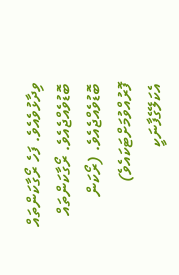ވިދާޅުވެއެވެ. ފަހެ ރޯގާކަންތައް ބޮޑުވެއްޖެއެވެ. ރޯގާކަންތައް ބޮޑުވެއްޖެއެވެ. (ރޯކަން ފޮރުއްވުމަށްޓަކައެވެ)
އެކަލޭގެފާނަކީ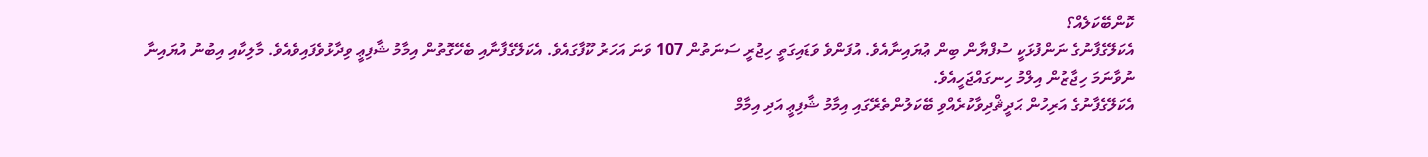ކޮންބޭކަލެއް؟
އެކަލޭގެފާނުގެ ނަންފުޅަކީ ސުފްޔާން ބިން ޢުޔައިނާއެވެ. އުފަންވެ ވަޑައިގަތީ ހިޖުރީ ސަނަތުން 107 ވަނަ އަހަރު ކޫފާގައެވެ. އެކަލޭގެފާނާއި ބެހޭގޮތުން އިމާމު ޝާފިޢީ ވިދާޅުވެފައިވެއެވެ. މާލިކާއި އިބުނު އުޔައިނާ ނުވާނަމަ ހިޖާޒުން އިލްމު ހިނގައްޖަހީއެވެ.
އެކަލޭގެފާނުގެ އަރިހުން ޙަދީޘްދިވާކުރެއްވި ބޭކަލުންތެރޭގައި އިމާމު ޝާފިޢީ އަދި އިމާމް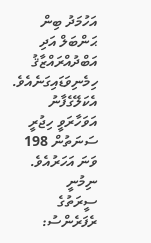އަހުމަދު ބިން ޙަންބަލް އަދި އަބްދުއްރައްޒާޤު ހިމެނިވަޑައިގަނެއެވެ.
އެކަލޭގެފާނު އަވަހާރަވީ ހިޖުރީ ސަނަތުން 198 ވަނަ އަހަރުއެވެ.
ނިމުނީ
ސީރަތުގެ ރެފަރެންސު: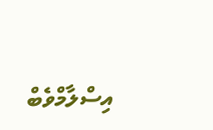އިސްލާމްވެބް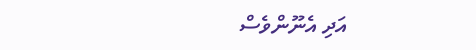އަދި އެނޫންވެސް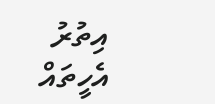އިތުރު އެހީތައް